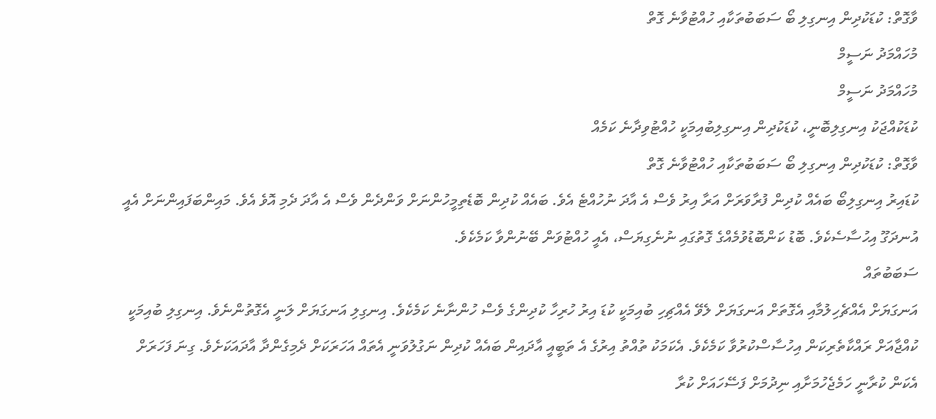ވާގޮތް: ކުޑަކުދިން އިނގިލި ބޯ ސަބަބުތަކާއި ހުއްޓުވާނެ ގޮތް
މުހައްމަދު ނަސީމް
މުހައްމަދު ނަސީމް
ކުޑަކުއްޖަކު އިނގިލިބޮނީ، ކުޑަކުދިން އިނގިލިބުއިމަކީ ހުއްޓުވިދާނެ ކަމެއް
ވާގޮތް: ކުޑަކުދިން އިނގިލި ބޯ ސަބަބުތަކާއި ހުއްޓުވާނެ ގޮތް
ކުޑައިރު އިނގިލިބޯ ބައެއް ކުދިން ފުރާވަރަށް އަރާ އިރު ވެސް އެ އާދަ ނުހުއްޓެ އެވެ. ބައެއް ކުދިން ބޮޑެތިމީހުންނަށް ވަންދެން ވެސް އެ އާދަ ދެމި އޮވެ އެވެ. މައިންބަފައިންނަށް އެއީ އުނދަގޫ އިހުސާސެކެވެ. ބޮޑު ކަންބޮޑުވުމެއްގެ ގޮތުގައި ނުނެގިޔަސް، އެއީ ހުއްޓުވަން ބޭނުންވާ ކަމެކެވެ.
ސަބަބުތައް
އަނގަޔަށް އެއްޗެހިލުމާއި އެގޮތަށް އަނގަޔަށް ލެވޭ އެއްޗިހި ބުއިމަކީ ކުޑަ އިރު ހުރިހާ ކުދިންގެ ވެސް ހުންނާނެ ކަމެކެވެ. އިނގިލި އަނގަޔަށް ލަނީ އެގޮތުންނެވެ. އިނގިލި ބުއިމަކީ ކުއްޖާއަށް ރައްކާތެރިކަން އިހުސާސްކުރުވާ ކަމެކެވެ. އެކަމަކު ތުއްތު އިރުގެ އެ ތަބީއީ އާދައިން ބައެއް ކުދިން ނަގުލުވަނީ އެތައް އަހަރަކަށް ދެމިގެންދާ އާދައަކަށެވެ. ގިނަ ފަހަރަށް އެކަން ކުރާނީ ހަމެޖެހުމަށާއި ނިދުމަށް ފަސޭހައަށް ކުރާ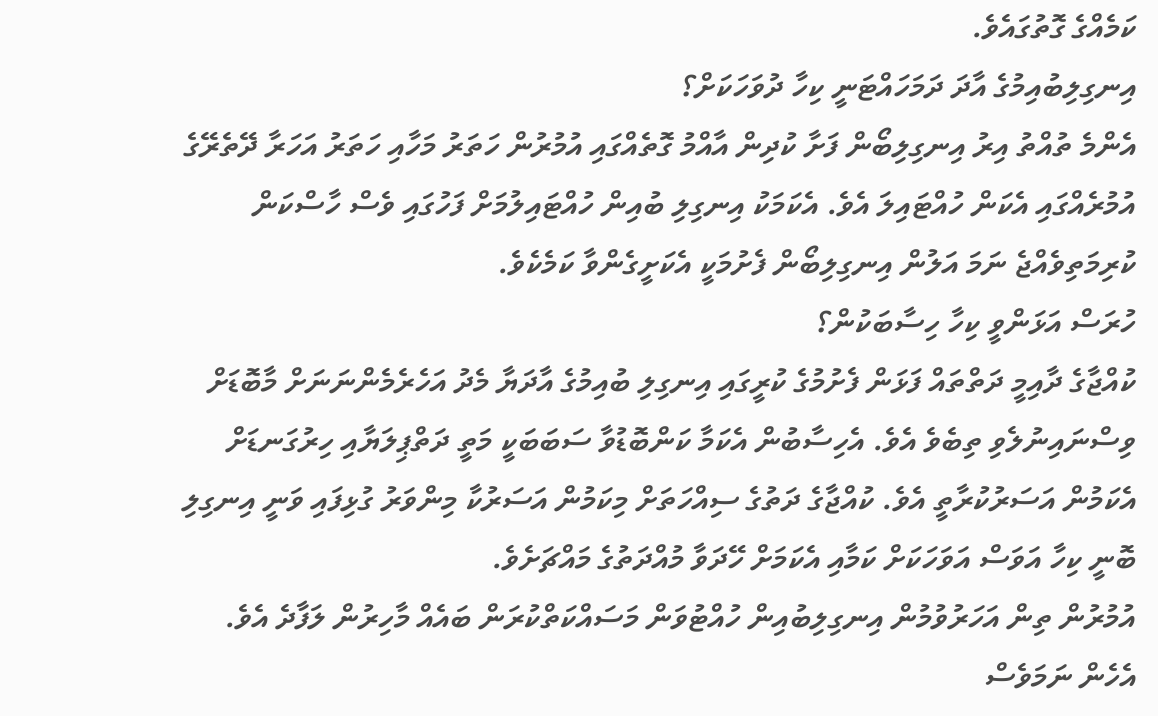ކަމެއްގެ ގޮތުގައެވެ.
އިނގިލިބުއިމުގެ އާދަ ދަމަހައްޓަނީ ކިހާ ދުވަހަކަށް؟
އެންމެ ތުއްތު އިރު އިނގިލިބޯން ފަށާ ކުދިން އާއްމު ގޮތެއްގައި އުމުރުން ހަތަރު މަހާއި ހަތަރު އަހަރާ ދޭތެރޭގެ އުމުރެއްގައި އެކަން ހުއްޓައިލަ އެވެ. އެކަމަކު އިނގިލި ބުއިން ހުއްޓައިލުމަށް ފަހުގައި ވެސް ހާސްކަން ކުރިމަތިވެއްޖެ ނަމަ އަލުން އިނގިލިބޯން ފެށުމަކީ އެކަށީގެންވާ ކަމެކެވެ.
ހުރަސް އަޅަންވީ ކިހާ ހިސާބަކުން؟
ކުއްޖާގެ ދާއިމީ ދަތްތައް ފަޅަން ފެށުމުގެ ކުރީގައި އިނގިލި ބުއިމުގެ އާދަޔާ މެދު އަހެރެމެންނަނަށް މާބޮޑަށް ވިސްނައިނުލެވި ތިބެވެ އެވެ. އެހިސާބުން އެކަމާ ކަންބޮޑުވާ ސަބަބަކީ މަތީ ދަތްޕިލަޔާއި ހިރުގަނޑަށް އެކަމުން އަސަރުކުރާތީ އެވެ. ކުއްޖާގެ ދަތުގެ ސިއްހަތަށް މިކަމުން އަސަރުކާ މިންވަރު ގުޅިފައި ވަނީ އިނގިލި ބޮނީ ކިހާ އަވަސް އަވަހަކަށް ކަމާއި އެކަމަށް ހޭދަވާ މުއްދަތުގެ މައްޗަށެވެ.
އުމުރުން ތިން އަހަރުވުމުން އިނގިލިބުއިން ހުއްޓުވަން މަސައްކަތްކުރަން ބައެއް މާހިރުން ލަފާދެ އެވެ. އެހެން ނަމަވެސް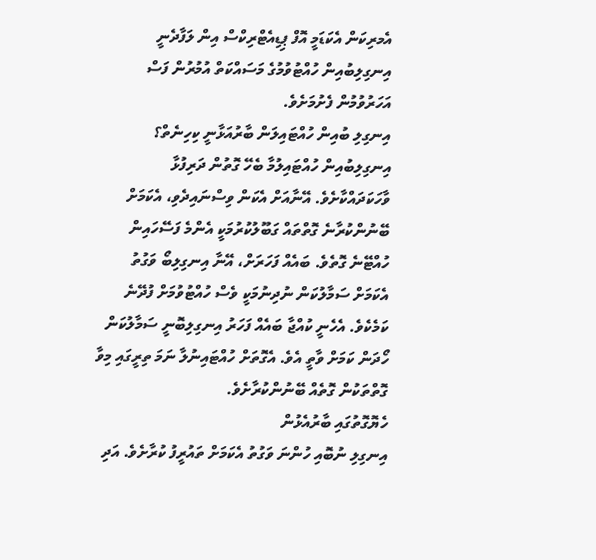އެމރިކަން އެކަޑަމީ އޮފް ޕިޑިއެޓްރިކްސް އިން ލަފާދެނީ އިނގިލިބުއިން ހުއްޓުވުމުގެ މަސައްކަތް އުމުރުން ފަސް އަހަރުވުމުން ފެށުމަށެވެ.
އިނގިލި ބުއިން ހުއްޓައިލަން ބާރުއަޅާނީ ކިހިނެތް؟
އިނގިލިބުއިން ހުއްޓައިލުމާ ބެހޭ ގޮތުން ދަރިފުޅާ ވާހަކަދައްކާށެވެ. އޭނާއަށް އެކަން ވިސްނައިދެވި، އެކަމަށް ބޭނުންކުރާނެ ގޮތްތައް ގަބޫލުކުރުމަކީ އެންމެ ފަސޭހައިން ހުއްޓޭނެ ގޮތެވެ. ބައެއް ފަހަރަށް، އޭނާ އިނގިލިބޯ ވަގުތު އެކަމަށް ސަމާލުކަން ނުދިނުމަކީ ވެސް ހުއްޓުވުމަށް ފުދޭނެ ކަމެކެވެ. އެހެނީ ކުއްޖާ ބައެއް ފަހަރު އިނގިލިބޮނީ ސަމާލުކަން ހޯދަން ކަމަށް ވާތީ އެވެ. އެގޮތަށް ހުއްޓައިނުލާ ނަމަ ތިރީގައި މިވާ ގޮތްތަކުން ގޮތެއް ބޭނުންކުރާށެވެ.
ހެޔޮގޮތުގައި ބާރުއެޅުން
އިނގިލި ނުބޮއި ހުންނަ ވަގުތު އެކަމަށް ތައުރީފު ކުރާށެވެ. އަދި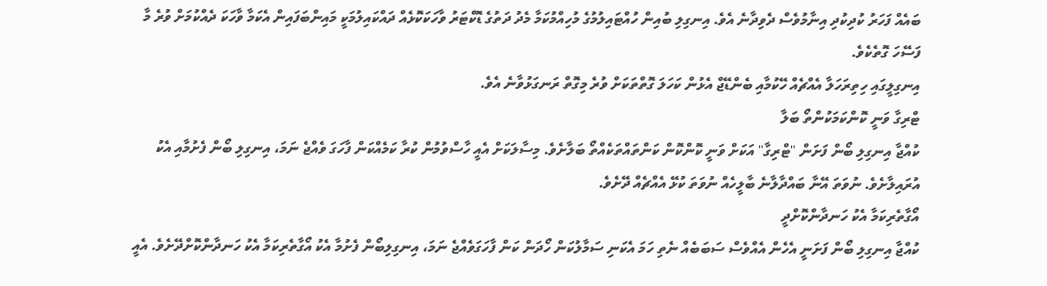ބައެއް ފަހަރު ކުދިކުދި އިނާމުވެސް ދެވިދާނެ އެވެ. އިނގިލި ބުއިން ހުއްޓައިލުމުގެ މުހިއްމުކަމާ މެދު ދަތުގެ ޑޮކްޓަރު ވާހަކަކޮޅެއް ދައްކައިލުމަކީ މައިންބަފައިން އެކަމާ ވާހަކަ ދެއްކުމަށް ވުރެ މާ ފަސޭހަ ގޮތެކެވެ.
އިނގިލީގައި ހިތިރަހަލާ އެއްޗެއް ހޭކުމާއި ބެންޑޭޖް އެޅުން ކަހަލަ ގޮތްތަކަށް ވުރެ މިގޮތް ރަނގަޅުވާނެ އެވެ.
ޓްރިގާ ވަނީ ކޮންކަމަކުންތޯ ބަލާ
ކުއްޖާ އިނގިލި ބޯން ފަށަން "ޓްރިގާ" އަކަށް ވަނީ ކޮންކޮން ކަންތައްތަކެއްތޯ ބަލާށެވެ. މިސާލަކަށް އެއީ ހާސްވުމުން ކުރާ ކަމެއްކަން ފާހަގަ ވެއްޖެ ނަމަ، އިނގިލި ބޯން ފެށުމާއި އެކު އުރައިލާށެވެ. ނުވަތަ އޭނާ ބައްދާލާނެ ބާލީހެއް ނުވަތަ ކުޅޭ އެއްޗެއް ދޭށެވެ.
އޯގާތެރިކަމާ އެކު ހަނދާންކޮށްދީ
ކުއްޖާ އިނގިލި ބޯން ފަށަނީ އެހެން އެއްވެސް ސަބަބެއް ނެތި ހަމަ އެކަނި ސަމާލުކަން ހޯދަން ކަން ފާހަގަވެއްޖެ ނަމަ، އިނގިލިބޯން ފެށުމާ އެކު އޯގާތެރިކަމާ އެކު ހަނދާންކޮށްދޭށެވެ. އެއީ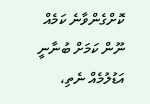ކޮށްގެންވާނެ ކަމެއް ނޫން ކަމަށް ބުނާނީ އަޑުލުމެއް ނެތި،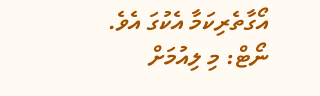އޯގާތެރިކަމާ އެކުގަ އެވެ.
ނޯޓް: މި ލިއުމަށް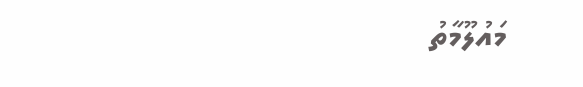މައުލޫމާތު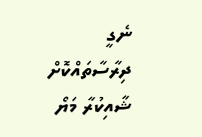ނެގީ ދިރާސާތައްކޮށް ޝާއިކުރާ މަޔޯ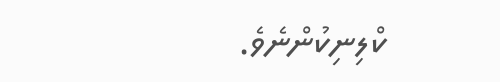ކްލިނިކުންނެވެ.